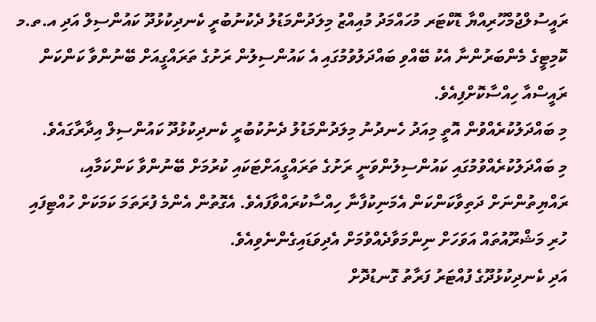ރައީސުލްޖުމްހޫރިއްޔާ ޑޮކްޓަރ މުހައްމަދު މުއިއްޒު މިލަދުންމަޑުލު ދެކުނުބުރީ ކެނދިކުޅުދޫ ކައުންސިލް އަދި އ.ތ.މ ކޮމިޓީގެ މެންބަރުންނާ އެކު ބޭއްވި ބައްދަލުވުމުގައި އެ ކައުންސިލުން ރަށުގެ ތަރައްގީއަށް ބޭނުންވާ ކަންކަން ރައީސްއާ ހިއްސާކޮށްފިއެވެ.
މި ބައްދަލުކުރެއްވުން އޮތީ މިއަދު ހެނދުނު މިލަދުންމަޑުލު ދެނުކުބުރީ ކެނދިކުޅުދޫ ކައުންސިލް އިދާރާގައެވެ.
މި ބައްދަލުކުރެއްވުމުގައި ކައުންސިލުންވަނީ ރަށުގެ ތަރައްގީއަށްޓަކައި ކުރުމަށް ބޭނުންވާ ކަންކަމާއި، ރައްޔިތުންނަށް ދަތިވާކަންކަން އެމަނިކުފާނާ ހިއްސާކުރައްވާފައެވެ. އެގޮތުން އެންމެ ފުރަތަމަ ކަމަކަށް ހުއްޓިފައި ހުރި މަޝްރޫއުތައް އަވަހަށް ނިންމަވާދެއްވުމަށް އެދިވަޑައިގެންނެވިއެވެ.
އަދި ކެނދިކުޅުދޫގެ ފުއްޓަރު ފަރާތު ގޮނޑުދޮށް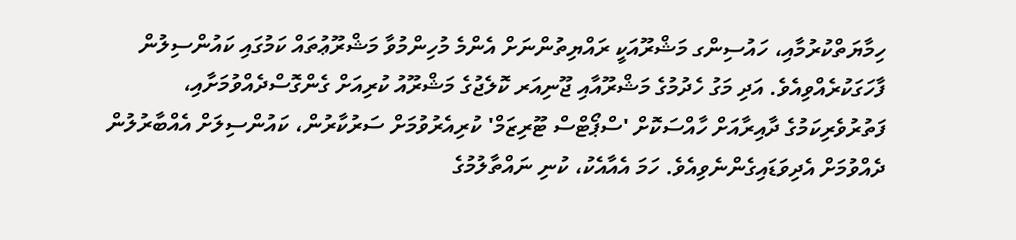ހިމާޔަތްކުރުމާއި، ހައުސިންގ މަޝްރޫއަކީ ރައްޔިތުންނަށް އެންމެ މުހިންމުވާ މަޝްރޫޢުތައް ކަމުގައި ކައުންސިލުން ފާހަގަކުރެއްވިއެވެ. އަދި މަގު ހެދުމުގެ މަޝްރޫއާއި ޖޫނިއަރ ކޮލެޖުގެ މަޝްރޫއު ކުރިއަށް ގެންގޮސްދެއްވުމަށާއި، ފަތުރުވެރިކަމުގެ ދާއިރާއަށް ހާއްސަކޮށް 'ސްޕޯޓްސް ޓޫރިޒަމް' ކުރިއެރުވުމަށް ސަރުކާރުން، ކައުންސިލަށް އެއްބާރުލުން ދެއްވުމަށް އެދިވަޑައިގެންނެވިއެވެ. ހަމަ އެއާއެކު، ކުނި ނައްތާލުމުގެ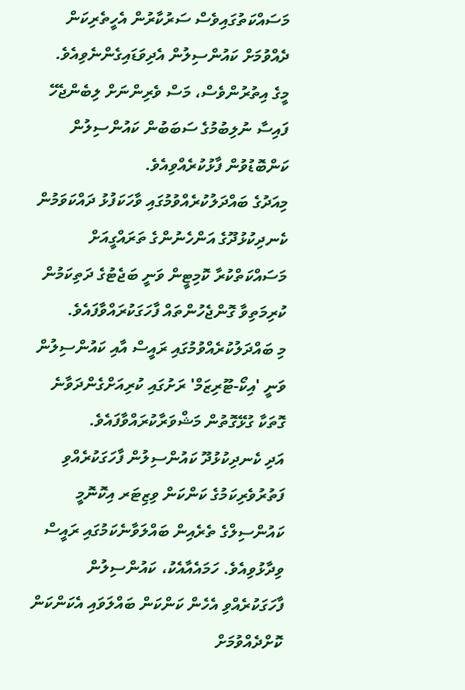މަސައްކަތުގައިވެސް ސަރުކާރުން އެހީތެރިކަން ދެއްވުމަށް ކައުންސިލުން އެދިވަޑައިގެންނެވިއެވެ. މީގެ އިތުރުންވެސް، މަސް ވެރިންނަށް ލިބެންޖެހޭ ފައިސާ ނުލިބުމުގެ ސަބަބުން ކައުންސިލުން ކަންބޮޑުވުން ފާޅުކުރެއްވިއެވެ.
މިއަދުގެ ބައްދަލުކުރެއްވުމުގައި ވާހަކަފުޅު ދައްކަވަމުން ކެނދިކުޅުދޫގެ އަންހެނުންގެ ތަރައްގީއަށް މަސައްކަތްކުރާ ކޮމިޓީން ވަނީ ބަޖެޓުގެ ދަތިކަމުން ކުރިމަތިވާ ގޮންޖެހުންތައް ފާހަގަކުރައްވާފައެވެ.
މި ބައްދަލުކުރެއްވުމުގައި ރައީސް އާއި ކައުންސިލުން ވަނީ 'އިކޯ-ޓޫރިޒަމް' ރަށުގައި ކުރިއަށްގެންދަވާނެ ގޮތަކާ ގުޅޭގޮތުން މަޝްވަރާކުރައްވާފައެވެ.
އަދި ކެނދިކުޅުދޫ ކައުންސިލުން ފާހަގަކުރެއްވި ފަތުރުވެރިކަމުގެ ކަންކަން ވިޒިޓަރ އިކޮނޮމީ ކައުންސިލްގެ ތެރެއިން ބައްލަވާނެކަމުގައި ރައީސް ވިދާޅުވިއެވެ. ހަމައެއާއެކު، ކައުންސިލުން ފާހަގަކުރެއްވި އެހެން ކަންކަން ބައްލަވައި އެކަންކަން ކޮށްދެއްވުމަށް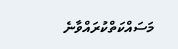މަސައްކަތްކުރައްވާނެ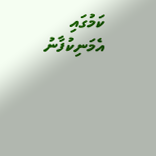ކަމުގައި އެމަނިކުފާނު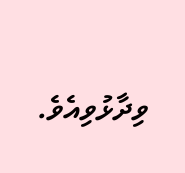ވިދާޅުވިއެވެ.